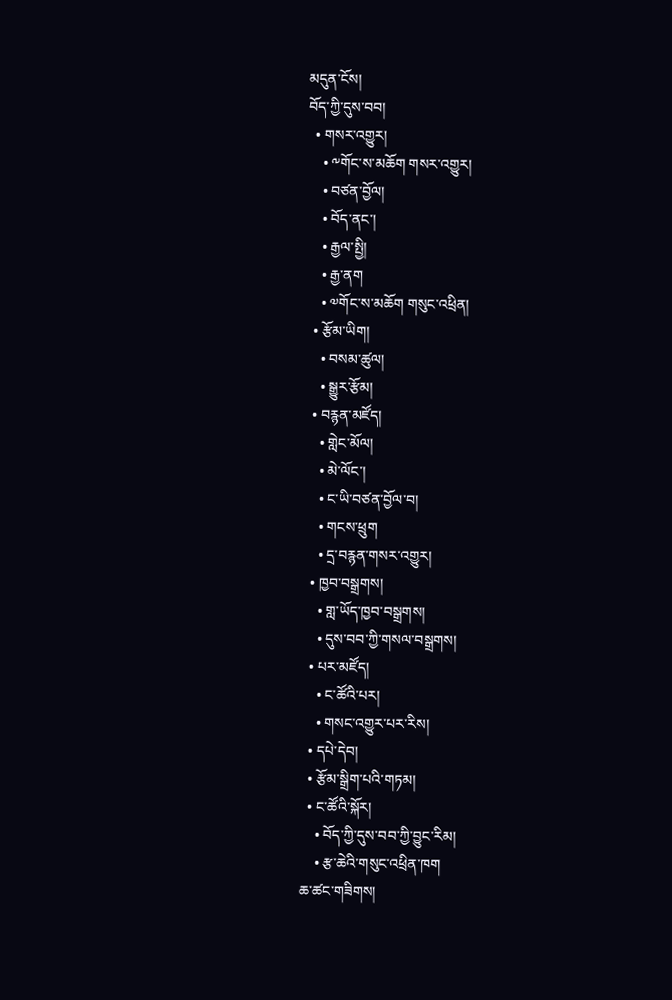མདུན་ངོས།
བོད་ཀྱི་དུས་བབ།
  • གསར་འགྱུར།
    • ༸གོང་ས་མཆོག གསར་འགྱུར།
    • བཙན་བྱོལ།
    • བོད་ནང་།
    • རྒྱལ་སྤྱི།
    • རྒྱ་ནག
    • ༧གོང་ས་མཆོག གསུང་འཕྲིན།
  • རྩོམ་ཡིག།
    • བསམ་ཚུལ།
    • སྒྱུར་རྩོམ།
  • བརྙན་མཛོད།
    • གླེང་མོལ།
    • མེ་ལོང་།
    • ང་ཡི་བཙན་བྱོལ་བ།
    • གངས་ཕྲུག
    • དྲ་བརྙན་གསར་འགྱུར།
  • ཁྱབ་བསྒྲགས།
    • གླ་ཡོད་ཁྱབ་བསྒྲགས།
    • དུས་བབ་ཀྱི་གསལ་བསྒྲགས།
  • པར་མཛོད།
    • ང་ཚོའི་པར།
    • གསང་འགྱུར་པར་རིས།
  • དཔེ་དེབ།
  • རྩོམ་སྒྲིག་པའི་གཏམ།
  • ང་ཚོའི་སྐོར།
    • བོད་ཀྱི་དུས་བབ་ཀྱི་བྱུང་རིམ།
    • རྩ་ཆེའི་གསུང་འཕྲིན་ཁག
ཆ་ཚང་གཟིགས།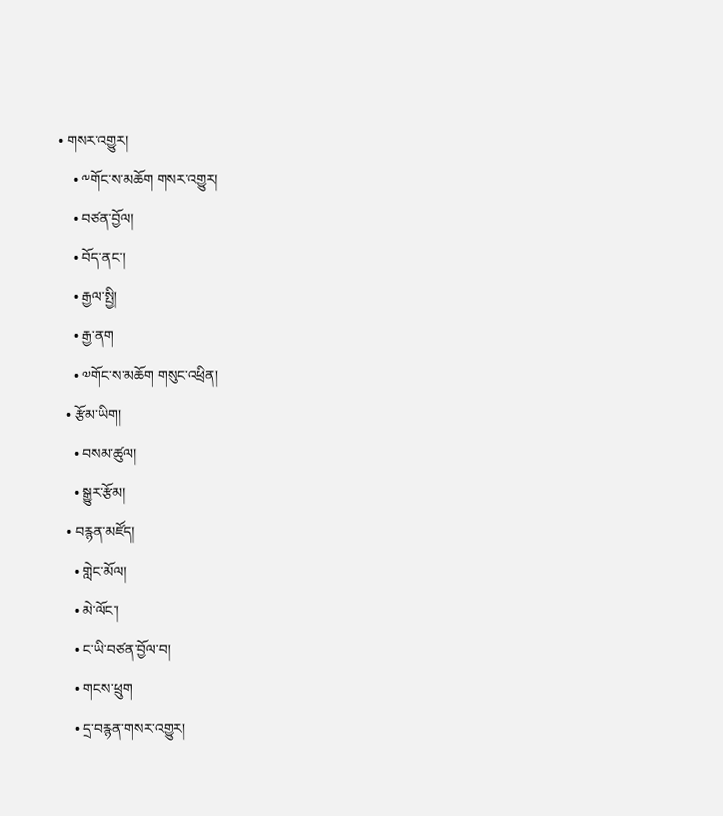• གསར་འགྱུར།
    • ༸གོང་ས་མཆོག གསར་འགྱུར།
    • བཙན་བྱོལ།
    • བོད་ནང་།
    • རྒྱལ་སྤྱི།
    • རྒྱ་ནག
    • ༧གོང་ས་མཆོག གསུང་འཕྲིན།
  • རྩོམ་ཡིག།
    • བསམ་ཚུལ།
    • སྒྱུར་རྩོམ།
  • བརྙན་མཛོད།
    • གླེང་མོལ།
    • མེ་ལོང་།
    • ང་ཡི་བཙན་བྱོལ་བ།
    • གངས་ཕྲུག
    • དྲ་བརྙན་གསར་འགྱུར།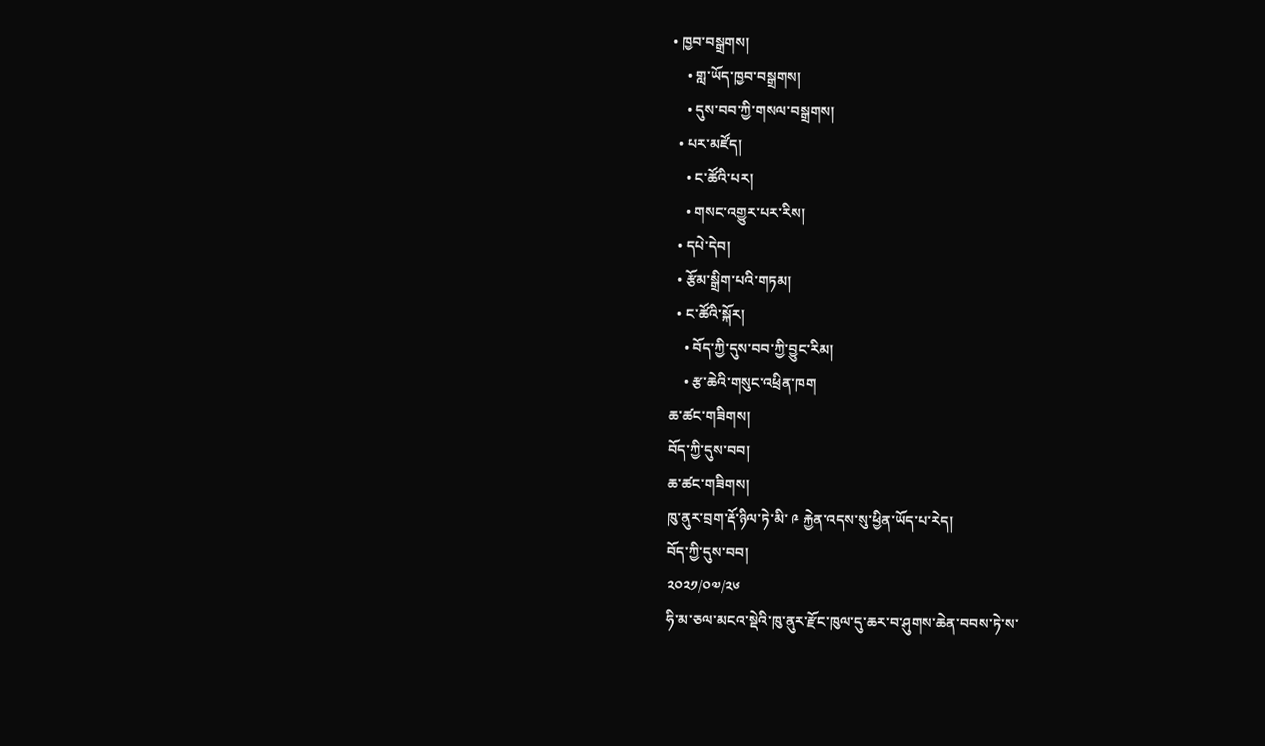• ཁྱབ་བསྒྲགས།
    • གླ་ཡོད་ཁྱབ་བསྒྲགས།
    • དུས་བབ་ཀྱི་གསལ་བསྒྲགས།
  • པར་མཛོད།
    • ང་ཚོའི་པར།
    • གསང་འགྱུར་པར་རིས།
  • དཔེ་དེབ།
  • རྩོམ་སྒྲིག་པའི་གཏམ།
  • ང་ཚོའི་སྐོར།
    • བོད་ཀྱི་དུས་བབ་ཀྱི་བྱུང་རིམ།
    • རྩ་ཆེའི་གསུང་འཕྲིན་ཁག
ཆ་ཚང་གཟིགས།
བོད་ཀྱི་དུས་བབ།
ཆ་ཚང་གཟིགས།
ཁུ་ནུར་བྲག་རྡོ་ཉིལ་ཏེ་མི་ ༩ རྐྱེན་འདས་སུ་ཕྱིན་ཡོད་པ་རེད།
བོད་ཀྱི་དུས་བབ།
༢༠༢༡/༠༧/༢༦
ཧི་མ་ཅལ་མངའ་སྡེའི་ཁུ་ནུར་རྫོང་ཁུལ་དུ་ཆར་བ་ཤུགས་ཆེན་བབས་ཏེ་ས་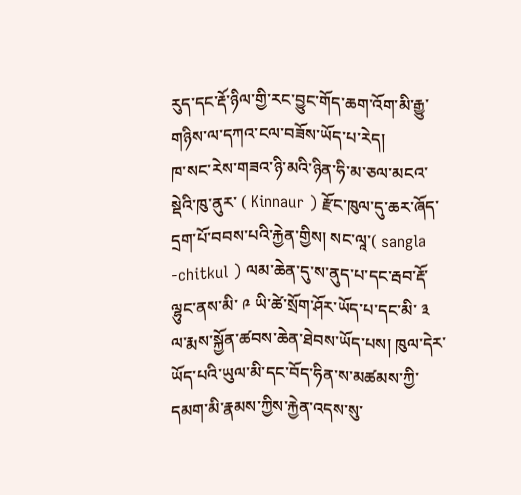རུད་དང་རྡོ་ཉིལ་གྱི་རང་བྱུང་གོད་ཆག་འོག་མི་རྒྱུ་གཉིས་ལ་དཀའ་ངལ་བཟོས་ཡོད་པ་རེད།
ཁ་སང་རེས་གཟའ་ཉི་མའི་ཉིན་ཧི་མ་ཅལ་མངའ་སྡེའི་ཁུ་ནུར་ ( Kinnaur ) རྫོང་ཁུལ་དུ་ཆར་ཞོད་དྲག་པོ་བབས་པའི་རྐྱེན་གྱིས། སང་ལཱ་( sangla -chitkul ) ལམ་ཆེན་དུ་ས་ནུད་པ་དང་རྦབ་རྡོ་ལྷུང་ནས་མི་ ༩ ཡི་ཚེ་སྲོག་ཤོར་ཡོད་པ་དང་མི་ ༣ ལ་རྨས་སྐྱོན་ཚབས་ཆེན་ཐེབས་ཡོད་པས། ཁུལ་དེར་ཡོད་པའི་ཡུལ་མི་དང་བོད་ཧིན་ས་མཚམས་ཀྱི་དམག་མི་རྣམས་ཀྱིས་རྐྱེན་འདས་སུ་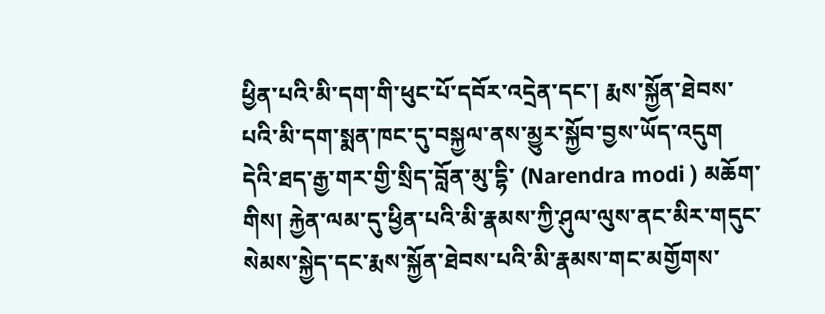ཕྱིན་པའི་མི་དག་གི་ཕུང་པོ་དབོར་འདྲེན་དང་། རྨས་སྐྱོན་ཐེབས་པའི་མི་དག་སྨན་ཁང་དུ་བསྐྱལ་ནས་མྱུར་སྐྱོབ་བྱས་ཡོད་འདུག
དེའི་ཐད་རྒྱ་གར་གྱི་སྲིད་བློན་མུ་དྷི་ (Narendra modi ) མཆོག་གིས། རྐྱེན་ལམ་དུ་ཕྱིན་པའི་མི་རྣམས་ཀྱི་ཤུལ་ལུས་ནང་མིར་གདུང་སེམས་སྐྱེད་དང་རྨས་སྐྱོན་ཐེབས་པའི་མི་རྣམས་གང་མགྱོགས་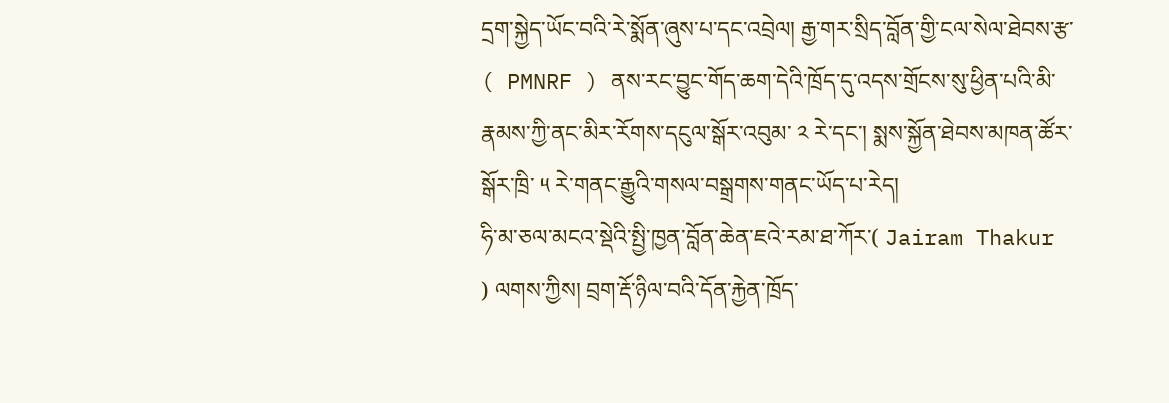དྲག་སྐྱེད་ཡོང་བའི་རེ་སྨོན་ཞུས་པ་དང་འབྲེལ། རྒྱ་གར་སྲིད་བློན་གྱི་ངལ་སེལ་ཐེབས་རྩ་ ( PMNRF ) ནས་རང་བྱུང་གོད་ཆག་དེའི་ཁྲོད་དུ་འདས་གྲོངས་སུ་ཕྱིན་པའི་མི་རྣམས་ཀྱི་ནང་མིར་རོགས་དངུལ་སྒོར་འབུམ་ ༢ རེ་དང་། སྨས་སྐྱོན་ཐེབས་མཁན་ཚོར་སྒོར་ཁྲི་ ༥ རེ་གནང་རྒྱུའི་གསལ་བསྒྲགས་གནང་ཡོད་པ་རེད།
ཧི་མ་ཅལ་མངའ་སྡེའི་སྤྱི་ཁྱན་བློན་ཆེན་ཇའེ་རམ་ཐ་ཀོར་( Jairam Thakur ) ལགས་ཀྱིས། བྲག་རྡོ་ཉིལ་བའི་དོན་རྐྱེན་ཁྲོད་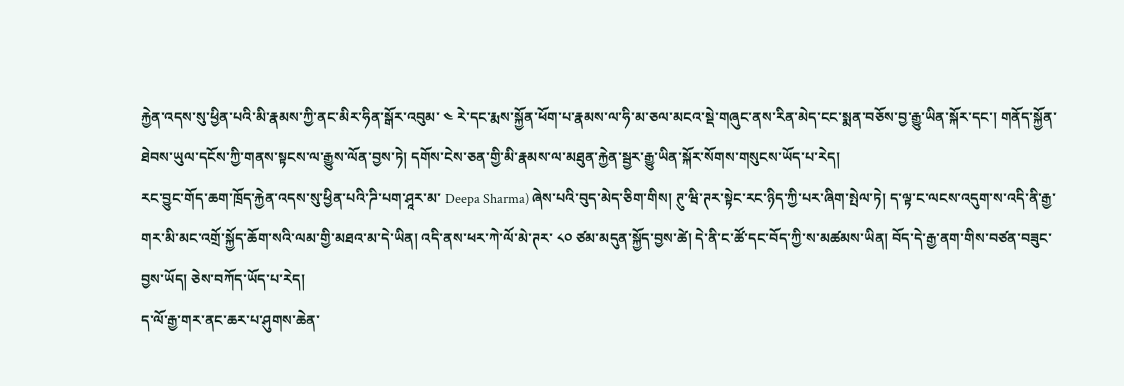རྐྱེན་འདས་སུ་ཕྱིན་པའི་མི་རྣམས་ཀྱི་ནང་མིར་ཧིན་སྒོར་འབུམ་ ༤ རེ་དང་རྨས་སྐྱོན་ཕོག་པ་རྣམས་ལ་ཧི་མ་ཅལ་མངའ་སྡེ་གཞུང་ནས་རིན་མེད་ངང་སྨན་བཅོས་བྱ་རྒྱུ་ཡིན་སྐོར་དང་། གནོད་སྐྱོན་ཐེབས་ཡུལ་དངོས་ཀྱི་གནས་སྟངས་ལ་རྒྱུས་ལོན་བྱས་ཏེ། དགོས་ངེས་ཅན་གྱི་མི་རྣམས་ལ་མཐུན་རྐྱེན་སྦྱར་རྒྱུ་ཡིན་སྐོར་སོགས་གསུངས་ཡོད་པ་རེད།
རང་བྱུང་གོད་ཆག་ཁྲོད་རྐྱེན་འདས་སུ་ཕྱིན་པའི་ཌི་པག་ཤཱར་མ་ Deepa Sharma) ཞེས་པའི་བུད་མེད་ཅིག་གིས། ཊུ་ཝི་ཊར་སྟེང་རང་ཉིད་ཀྱི་པར་ཞིག་སྤེལ་ཏེ། ད་ལྟ་ང་ལངས་འདུག་ས་འདི་ནི་རྒྱ་གར་མི་མང་འགྲོ་སྐྱོད་ཆོག་སའི་ལམ་གྱི་མཐའ་མ་དེ་ཡིན། འདི་ནས་ཕར་ཀེ་ལོ་མེ་ཊར་ ༨༠ ཙམ་མདུན་སྐྱོད་བྱས་ཚེ། དེ་ནི་ང་ཚོ་དང་བོད་ཀྱི་ས་མཚམས་ཡིན། བོད་དེ་རྒྱ་ནག་གིས་བཙན་བཟུང་བྱས་ཡོད། ཅེས་བཀོད་ཡོད་པ་རེད།
ད་ལོ་རྒྱ་གར་ནང་ཆར་པ་ཤུགས་ཆེན་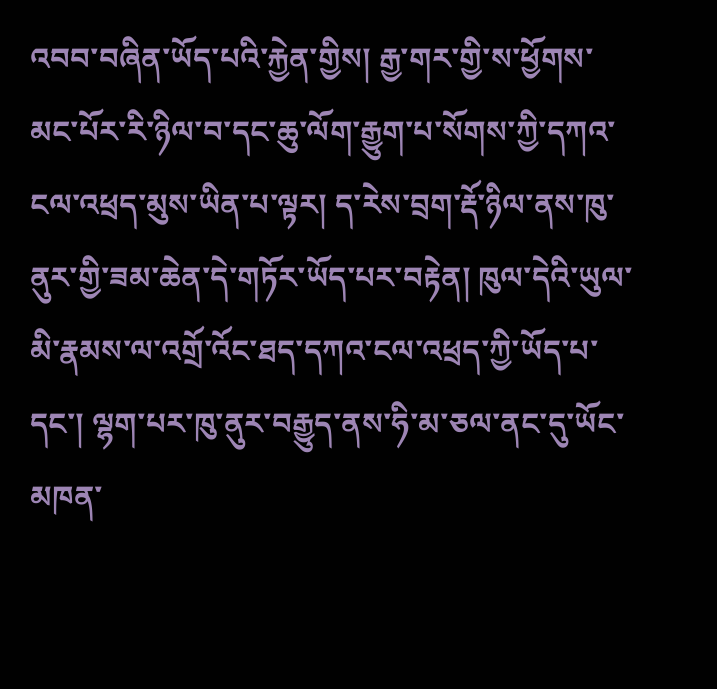འབབ་བཞིན་ཡོད་པའི་རྐྱེན་གྱིས། རྒྱ་གར་གྱི་ས་ཕྱོགས་མང་པོར་རི་ཉིལ་བ་དང་ཆུ་ལོག་རྒྱུག་པ་སོགས་ཀྱི་དཀའ་ངལ་འཕྲད་མུས་ཡིན་པ་ལྟར། ད་རེས་བྲག་རྡོ་ཉིལ་ནས་ཁུ་ནུར་གྱི་ཟམ་ཆེན་དེ་གཏོར་ཡོད་པར་བརྟེན། ཁུལ་དེའི་ཡུལ་མི་རྣམས་ལ་འགྲོ་འོང་ཐད་དཀའ་ངལ་འཕྲད་ཀྱི་ཡོད་པ་དང་། ལྷག་པར་ཁུ་ནུར་བརྒྱུད་ནས་ཧི་མ་ཅལ་ནང་དུ་ཡོང་མཁན་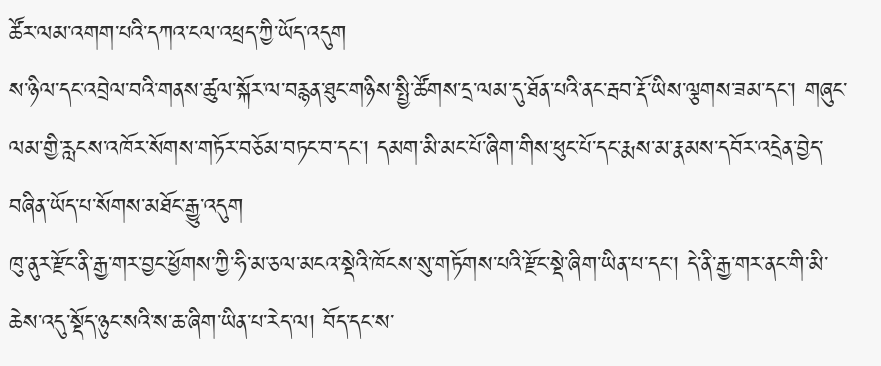ཚོར་ལམ་འགག་པའི་དཀའ་ངལ་འཕྲད་ཀྱི་ཡོད་འདུག
ས་ཉིལ་དང་འབྲེལ་བའི་གནས་ཚུལ་སྐོར་ལ་བརྙན་ཐུང་གཉིས་སྤྱི་ཚོགས་དྲ་ལམ་དུ་ཐོན་པའི་ནང་རྦབ་རྡོ་ཡིས་ལྕགས་ཟམ་དང་། གཞུང་ལམ་གྱི་རླངས་འཁོར་སོགས་གཏོར་བཅོམ་བཏང་བ་དང་། དམག་མི་མང་པོ་ཞིག་གིས་ཕུང་པོ་དང་རྨས་མ་རྣམས་དབོར་འདྲེན་བྱེད་བཞིན་ཡོད་པ་སོགས་མཐོང་རྒྱུ་འདུག
ཁུ་ནུར་རྫོང་ནི་རྒྱ་གར་བྱང་ཕྱོགས་ཀྱི་ཧི་མ་ཅལ་མངའ་སྡེའི་ཁོངས་སུ་གཏོགས་པའི་རྫོང་སྡེ་ཞིག་ཡིན་པ་དང་། དེ་ནི་རྒྱ་གར་ནང་གི་མི་ཆེས་འདུ་སྡོད་ཉུང་སའི་ས་ཆ་ཞིག་ཡིན་པ་རེད་ལ། བོད་དང་ས་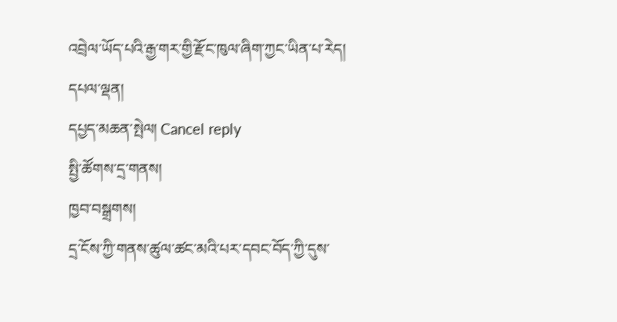འབྲེལ་ཡོད་པའི་རྒྱ་གར་གྱི་རྫོང་ཁུལ་ཞིག་ཀྱང་ཡིན་པ་རེད།
དཔལ་ལྡན།
དཔྱད་མཆན་སྤེལ། Cancel reply
སྤྱི་ཚོགས་དྲ་གནས།
ཁྱབ་བསྒྲགས།
དྲ་ངོས་ཀྱི་གནས་ཚུལ་ཚང་མའི་པར་དབང་བོད་ཀྱི་དུས་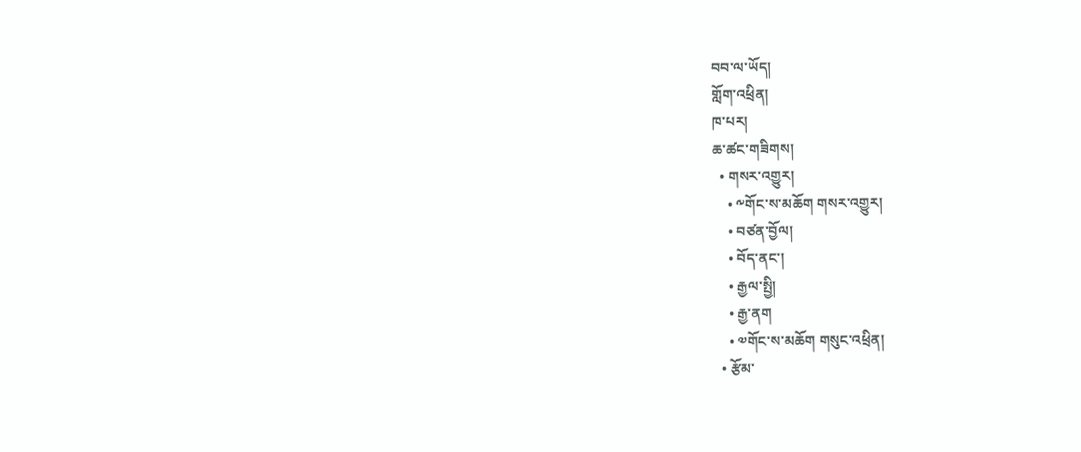བབ་ལ་ཡོད།
གློག་འཕྲིན།
ཁ་པར།
ཆ་ཚང་གཟིགས།
  • གསར་འགྱུར།
    • ༸གོང་ས་མཆོག གསར་འགྱུར།
    • བཙན་བྱོལ།
    • བོད་ནང་།
    • རྒྱལ་སྤྱི།
    • རྒྱ་ནག
    • ༧གོང་ས་མཆོག གསུང་འཕྲིན།
  • རྩོམ་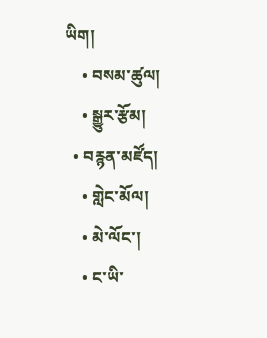ཡིག།
    • བསམ་ཚུལ།
    • སྒྱུར་རྩོམ།
  • བརྙན་མཛོད།
    • གླེང་མོལ།
    • མེ་ལོང་།
    • ང་ཡི་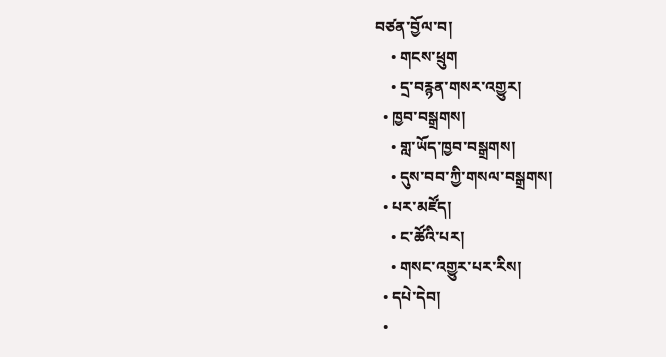བཙན་བྱོལ་བ།
    • གངས་ཕྲུག
    • དྲ་བརྙན་གསར་འགྱུར།
  • ཁྱབ་བསྒྲགས།
    • གླ་ཡོད་ཁྱབ་བསྒྲགས།
    • དུས་བབ་ཀྱི་གསལ་བསྒྲགས།
  • པར་མཛོད།
    • ང་ཚོའི་པར།
    • གསང་འགྱུར་པར་རིས།
  • དཔེ་དེབ།
  •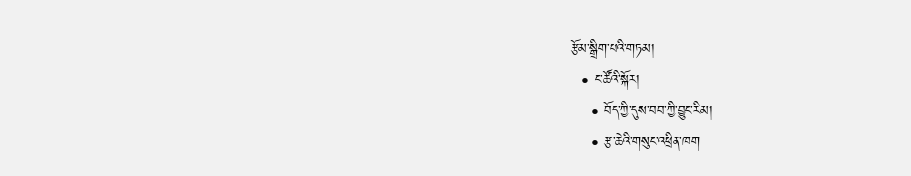རྩོམ་སྒྲིག་པའི་གཏམ།
  • ང་ཚོའི་སྐོར།
    • བོད་ཀྱི་དུས་བབ་ཀྱི་བྱུང་རིམ།
    • རྩ་ཆེའི་གསུང་འཕྲིན་ཁག